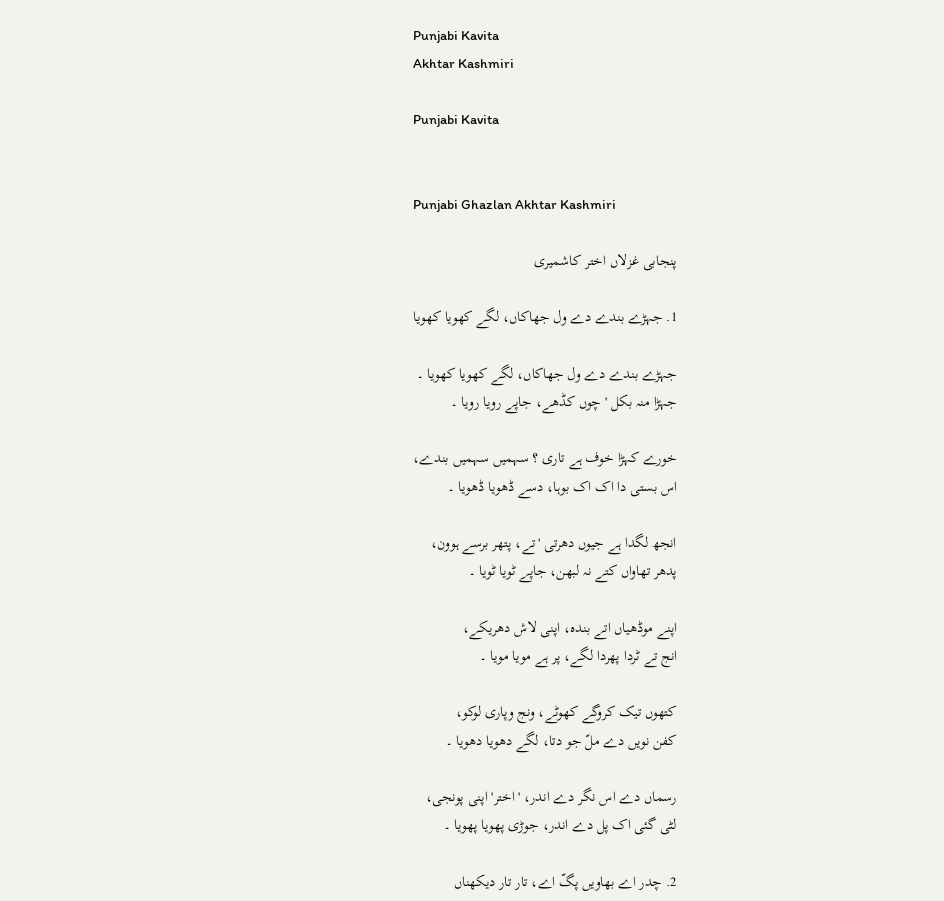Punjabi Kavita
Akhtar Kashmiri

Punjabi Kavita


Punjabi Ghazlan Akhtar Kashmiri

پنجابی غزلاں اختر کاشمیری

1. جہڑے بندے دے ول جھاکاں، لگے کھویا کھویا

جہڑے بندے دے ول جھاکاں، لگے کھویا کھویا ۔
جہڑا منہ بکل 'چوں کڈھے، جاپے رویا رویا ۔

خورے کہڑا خوف ہے تاری ؟ سہمیں سہمیں بندے،
اس بستی دا اک اک بوہا، دسے ڈھویا ڈھویا ۔

انجھ لگدا ہے جیوں دھرتی 'تے، پتھر برسے ہوون،
پدھر تھاواں کتے نہ لبھن، جاپے ٹویا ٹویا ۔

اپنے موڈھیاں اتے بندہ، اپنی لاش دھریکے،
انج تے ٹردا پھردا لگے، پر ہے مویا مویا ۔

کتھوں تیک کروگے کھوٹے، ونج وپاری لوکو،
کفن نویں دے ملّ جو دتا، لگے دھویا دھویا ۔

رسماں دے اس نگر دے اندر، 'اختر' اپنی پونجی،
لٹی گئی اک پل دے اندر، جوڑی پھویا پھویا ۔

2. چدر اے بھاویں پگّ اے، تار تار دیکھناں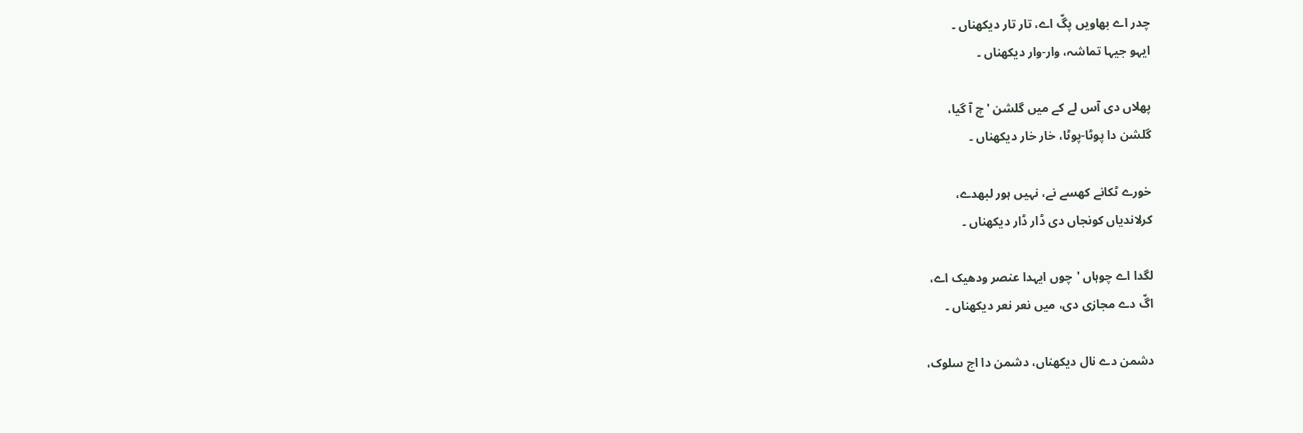چدر اے بھاویں پگّ اے، تار تار دیکھناں ۔
ایہو جیہا تماشہ، وار-وار دیکھناں ۔

پھلاں دی آس لے کے میں گلشن 'چ آ گیا،
گلشن دا پوٹا-پوٹا، خار خار دیکھناں ۔

خورے ٹکانے کھسے نے، نہیں ہور لبھدے،
کرلاندیاں کونجاں دی ڈار ڈار دیکھناں ۔

لگدا اے چوہاں 'چوں ایہدا عنصر ودھیک اے،
اگّ دے مجازی دی، میں نعر نعر دیکھناں ۔

دشمن دے نال دیکھناں، دشمن دا اج سلوک،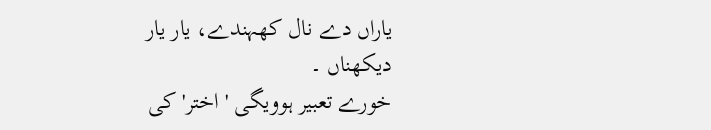یاراں دے نال کھہندے، یار یار دیکھناں ۔
خورے تعبیر ہوویگی 'اختر' کی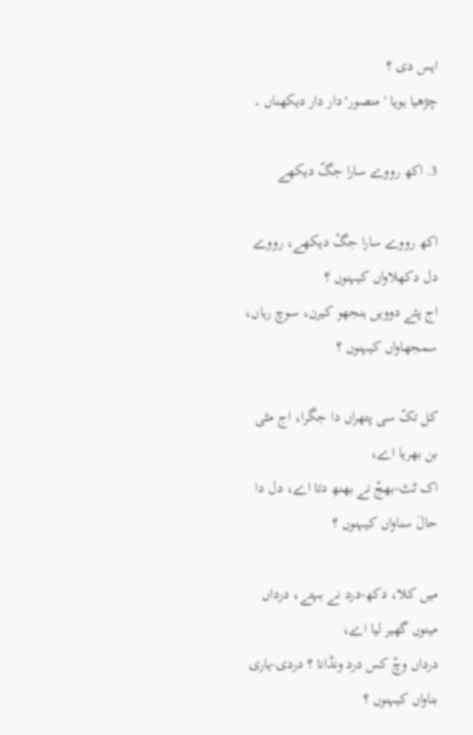ایس دی ؟
چڑھیا ہویا 'منصور' دار دار دیکھناں ۔

3. اکھ رووے سارا جگّ دیکھے

اکھ رووے سارا جگّ دیکھے، رووے دل دکھلاواں کیہنوں ؟
اج پئے دوویں ہنجھو کیرن، سوچ رہاں، سمجھاواں کیہنوں ؟

کل تکّ سی پتھراں دا جگرا، اج مٹی بن بھریا اے،
اک ٹٹ-بھجّ نے بھنھ دتا اے، دل دا حالَ سناواں کیہنوں ؟

میں کلا، دکھ-درد نے بہتے، درداں مینوں گھیر لیا اے،
درداں وچّ کس درد ونڈانا ؟ دردی-یاری بناواں کیہنوں ؟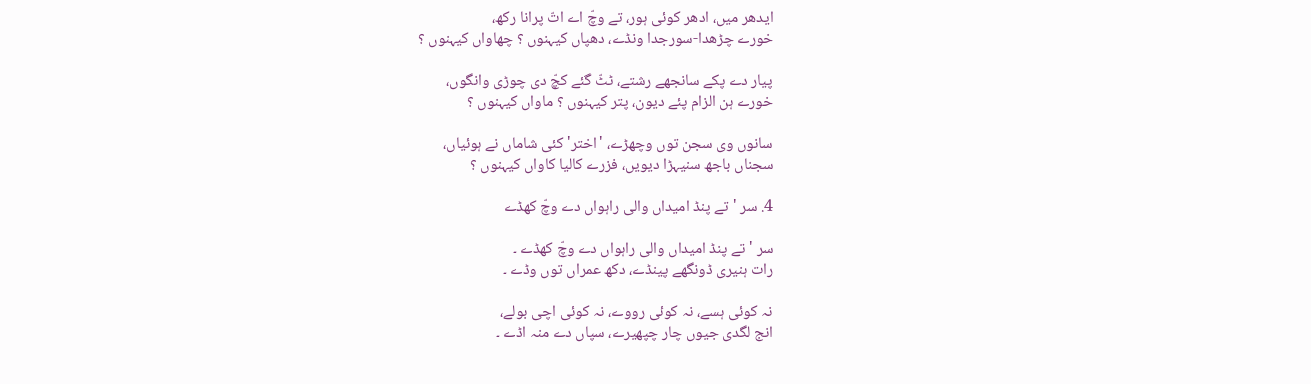ایدھر میں، ادھر کوئی ہور، تے وچّ اے اتّ پرانا رکھ،
خورے چڑھدا-سورجدا ونڈے، دھپاں کیہنوں ؟ چھاواں کیہنوں ؟

پیار دے پکے سانجھے رشتے، ٹٹّ گئے کچّ دی چوڑی وانگوں،
خورے ہن الزام پئے دیون، پتر کیہنوں ؟ ماواں کیہنوں ؟

سانوں وی سجن توں وچھڑے، 'اختر' کئی شاماں نے ہوئیاں،
سجناں باجھ سنیہڑا دیویں، فزرے کالیا کاواں کیہنوں ؟

4. سر 'تے پنڈ امیداں والی راہواں دے وچّ کھڈے

سر 'تے پنڈ امیداں والی راہواں دے وچّ کھڈے ۔
رات ہنیری ڈونگھے پینڈے، دکھ عمراں توں وڈے ۔

نہ کوئی ہسے، نہ کوئی رووے، نہ کوئی اچی بولے،
انج لگدی جیوں چار چپھیرے، سپاں دے منہ اڈے ۔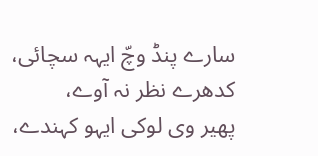سارے پنڈ وچّ ایہہ سچائی، کدھرے نظر نہ آوے،
پھیر وی لوکی ایہو کہندے،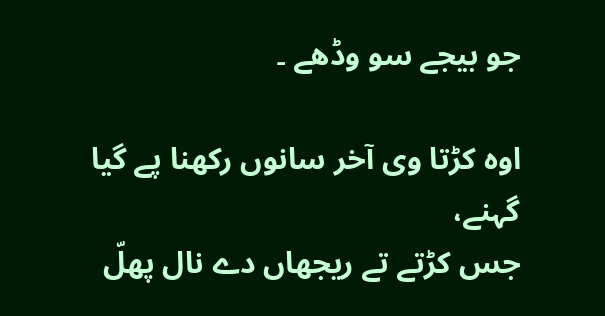جو بیجے سو وڈھے ۔

اوہ کڑتا وی آخر سانوں رکھنا پے گیا گہنے،
جس کڑتے تے ریجھاں دے نال پھلّ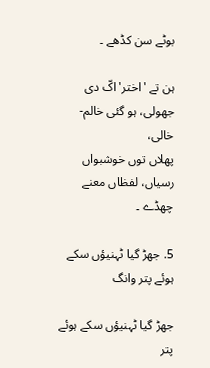بوٹے سن کڈھے ۔

ہن تے 'اختر' اکّ دی جھولی، ہو گئی خالم-خالی،
پھلاں توں خوشبواں رسیاں، لفظاں معنے چھڈے ۔

5. جھڑ گیا ٹہنیؤں سکے ہوئے پتر وانگ

جھڑ گیا ٹہنیؤں سکے ہوئے پتر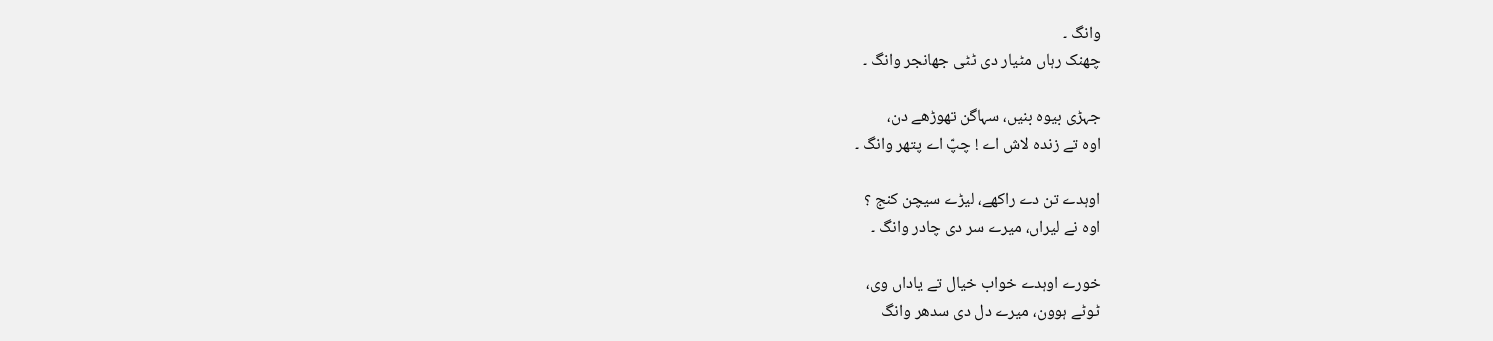وانگ ۔
چھنک رہاں مٹیار دی ٹٹی جھانجر وانگ ۔

جہڑی بیوہ بنیں، سہاگن تھوڑھے دن،
اوہ تے زندہ لاش اے ! چپّ اے پتھر وانگ ۔

اوہدے تن دے راکھے، لیڑے سیچن کنج ؟
اوہ نے لیراں، میرے سر دی چادر وانگ ۔

خورے اوہدے خواب خیال تے یاداں وی،
ٹوٹے ہوون، میرے دل دی سدھر وانگ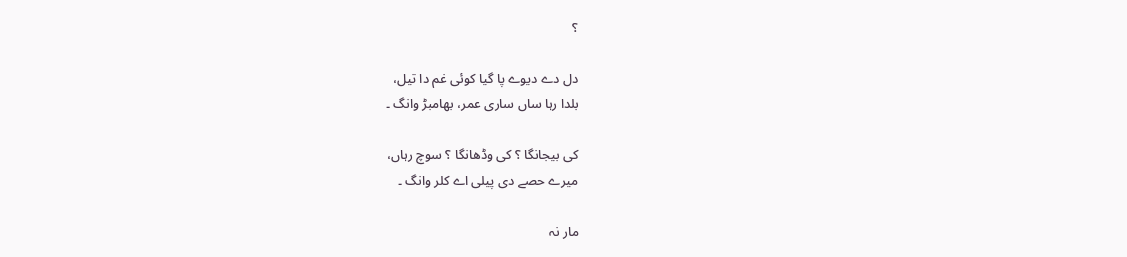؟

دل دے دیوے پا گیا کوئی غم دا تیل،
بلدا رہا ساں ساری عمر، بھامبڑ وانگ ۔

کی بیجانگا ؟ کی وڈھانگا ؟ سوچ رہاں،
میرے حصے دی پیلی اے کلر وانگ ۔

مار نہ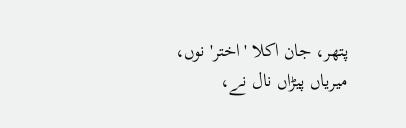پتھر، جان اکلا 'اختر' نوں،
میریاں پیڑاں نال نے،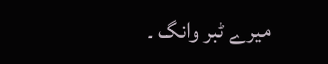میرے ٹبر وانگ ۔